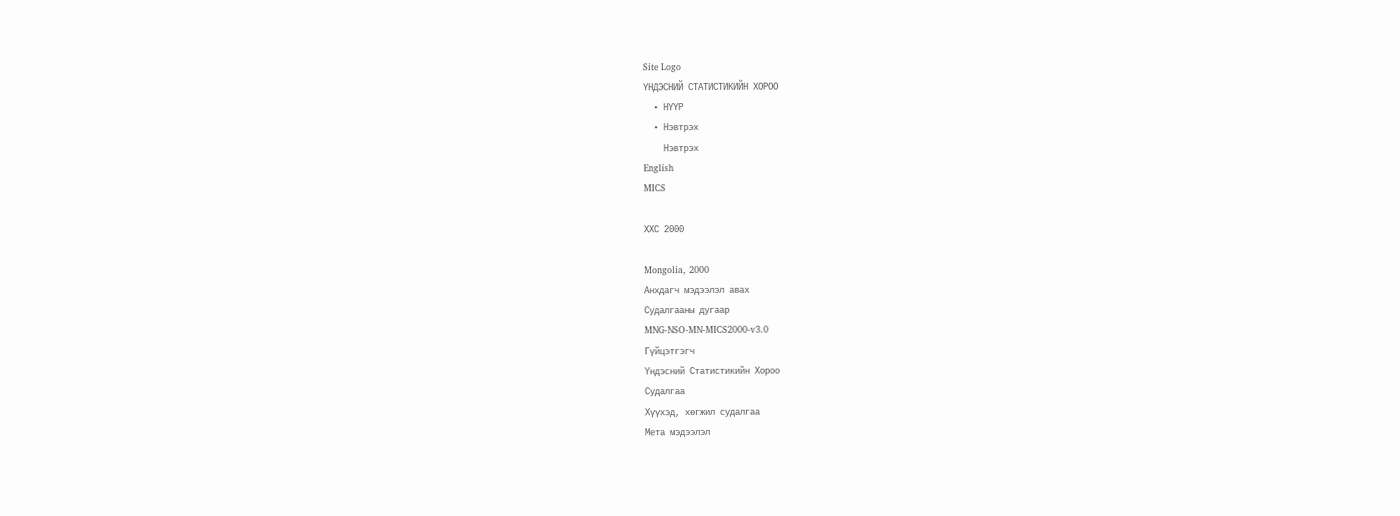Site Logo
ҮНДЭСНИЙ СТАТИСТИКИЙН ХОРОО
  • НҮҮР
  • Нэвтрэх
    Нэвтрэх
English
MICS

ХХС 2000

Mongolia, 2000
Анхдагч мэдээлэл авах
Судалгааны дугаар
MNG-NSO-MN-MICS2000-v3.0
Гүйцэтгэгч
Үндэсний Статистикийн Хороо
Судалгаа
Хүүхэд, хөгжил судалгаа
Мета мэдээлэл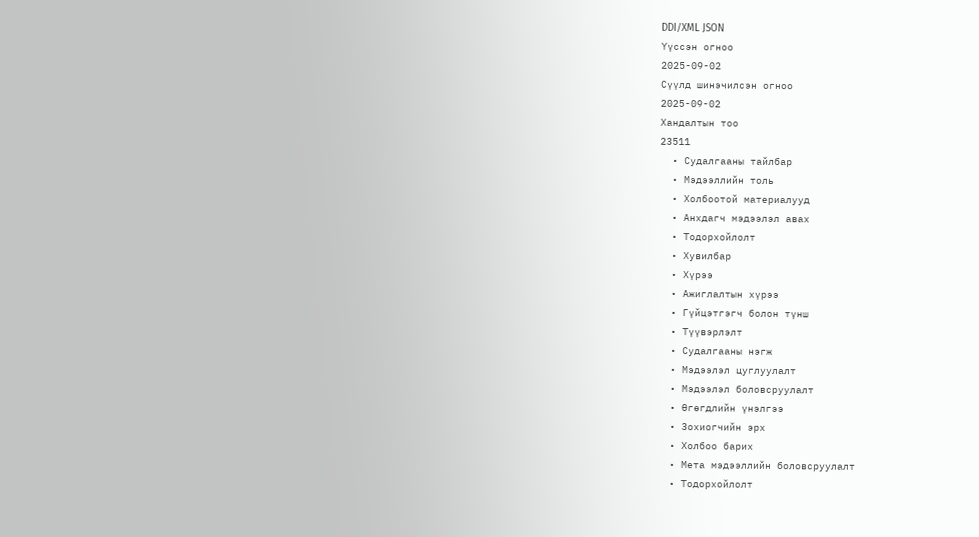DDI/XML JSON
Үүссэн огноо
2025-09-02
Сүүлд шинэчилсэн огноо
2025-09-02
Хандалтын тоо
23511
  • Судалгааны тайлбар
  • Мэдээллийн толь
  • Холбоотой материалууд
  • Анхдагч мэдээлэл авах
  • Тодорхойлолт
  • Хувилбар
  • Хүрээ
  • Ажиглалтын хүрээ
  • Гүйцэтгэгч болон түнш
  • Түүвэрлэлт
  • Судалгааны нэгж
  • Мэдээлэл цуглуулалт
  • Мэдээлэл боловсруулалт
  • Өгөгдлийн үнэлгээ
  • Зохиогчийн эрх
  • Холбоо барих
  • Мета мэдээллийн боловсруулалт
  • Тодорхойлолт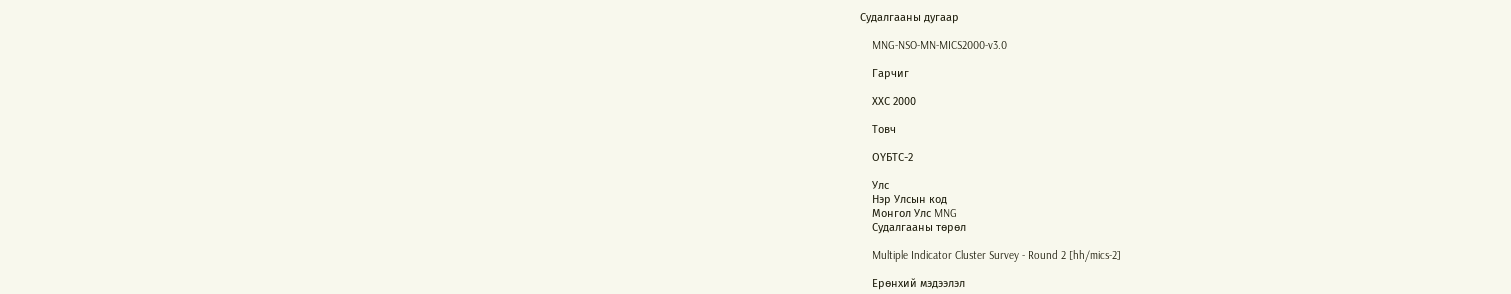Судалгааны дугаар

    MNG-NSO-MN-MICS2000-v3.0

    Гарчиг

    ХХС 2000

    Товч

    ОҮБТС-2

    Улс
    Нэр Улсын код
    Монгол Улс MNG
    Судалгааны төрөл

    Multiple Indicator Cluster Survey - Round 2 [hh/mics-2]

    Ерөнхий мэдээлэл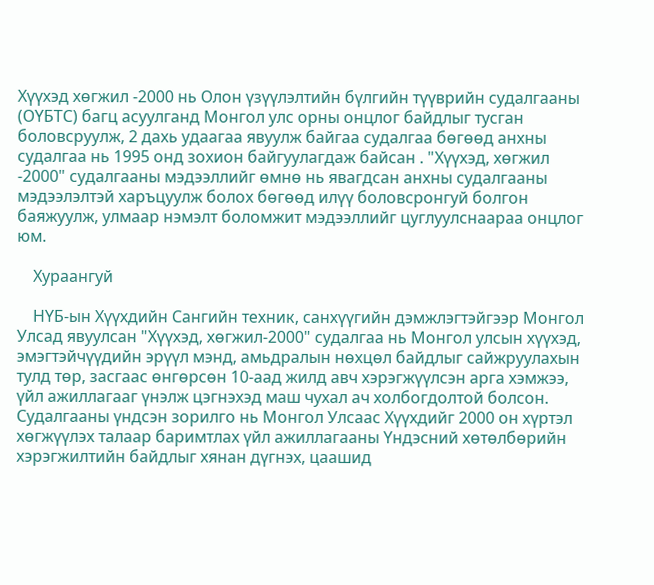Хүүхэд хөгжил -2000 нь Олон үзүүлэлтийн бүлгийн түүврийн судалгааны (ОҮБТС) багц асуулганд Монгол улс орны онцлог байдлыг тусган боловсруулж, 2 дахь удаагаа явуулж байгаа судалгаа бөгөөд анхны судалгаа нь 1995 онд зохион байгуулагдаж байсан . "Хүүхэд, хөгжил -2000" судалгааны мэдээллийг өмнө нь явагдсан анхны судалгааны мэдээлэлтэй харъцуулж болох бөгөөд илүү боловсронгуй болгон баяжуулж, улмаар нэмэлт боломжит мэдээллийг цуглуулснаараа онцлог юм.

    Хураангуй

    НҮБ-ын Хүүхдийн Сангийн техник, санхүүгийн дэмжлэгтэйгээр Монгол Улсад явуулсан "Хүүхэд, хөгжил-2000" судалгаа нь Монгол улсын хүүхэд, эмэгтэйчүүдийн эрүүл мэнд, амьдралын нөхцөл байдлыг сайжруулахын тулд төр, засгаас өнгөрсөн 10-аад жилд авч хэрэгжүүлсэн арга хэмжээ, үйл ажиллагааг үнэлж цэгнэхэд маш чухал ач холбогдолтой болсон. Судалгааны үндсэн зорилго нь Монгол Улсаас Хүүхдийг 2000 он хүртэл хөгжүүлэх талаар баримтлах үйл ажиллагааны Үндэсний хөтөлбөрийн хэрэгжилтийн байдлыг хянан дүгнэх, цаашид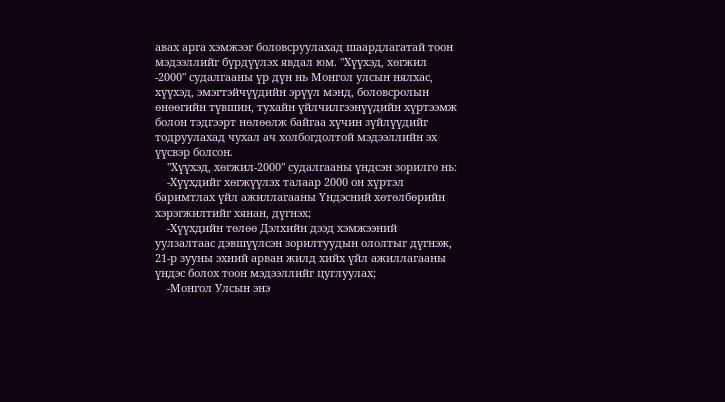авах арга хэмжээг боловсруулахад шаардлагатай тоон мэдээллийг бүрдүүлэх явдал юм. "Хүүхэд, хөгжил -2000" судалгааны үр дүн нь Монгол улсын нялхас, хүүхэд, эмэгтэйчүүдийн эрүүл мэнд, боловсролын өнөөгийн түвшин, тухайн үйлчилгээнүүдийн хүртээмж болон тэдгээрт нөлөөлж байгаа хүчин зүйлүүдийг тодруулахад чухал ач холбогдолтой мэдээллийн эх үүсвэр болсон.
    "Хүүхэд, хөгжил-2000" судалгааны үндсэн зорилго нь:
    -Хүүхдийг хөгжүүлэх талаар 2000 он хүртэл баримтлах үйл ажиллагааны Үндэсний хөтөлбөрийн хэрэгжилтийг хянан, дүгнэх;
    -Хүүхдийн төлөө Дэлхийн дээд хэмжээний уулзалтаас дэвшүүлсэн зорилтуудын ололтыг дүгнэж, 21-р зууны эхний арван жилд хийх үйл ажиллагааны үндэс болох тоон мэдээллийг цуглуулах;
    -Монгол Улсын энэ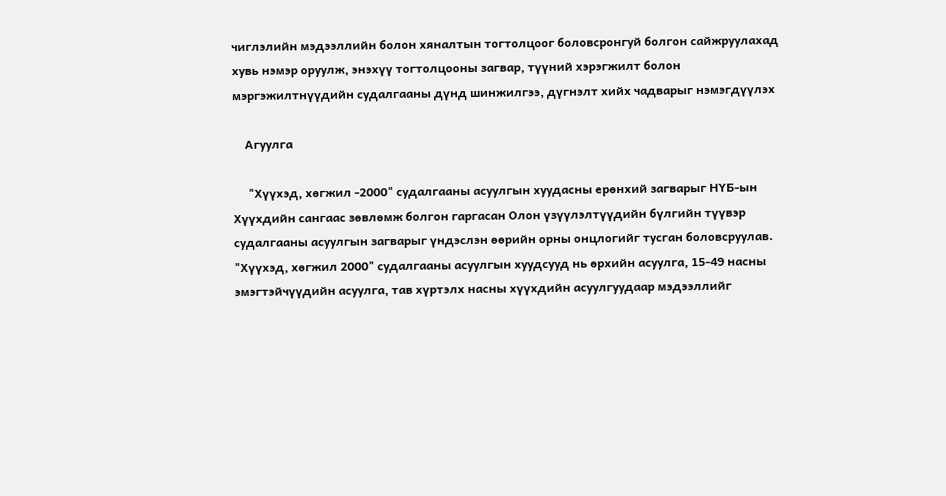чиглэлийн мэдээллийн болон хяналтын тогтолцоог боловсронгуй болгон сайжруулахад хувь нэмэр оруулж, энэхүү тогтолцооны загвар, түүний хэрэгжилт болон мэргэжилтнүүдийн судалгааны дүнд шинжилгээ, дүгнэлт хийх чадварыг нэмэгдүүлэх

    Агуулга

     "Хүүхэд, хөгжил -2000" судалгааны асуулгын хуудасны ерөнхий загварыг НҮБ-ын Хүүхдийн сангаас зөвлөмж болгон гаргасан Олон үзүүлэлтүүдийн бүлгийн түүвэр судалгааны асуулгын загварыг үндэслэн өөрийн орны онцлогийг тусган боловсруулав. "Хүүхэд, хөгжил 2000" судалгааны асуулгын хуудсууд нь өрхийн асуулга, 15-49 насны эмэгтэйчүүдийн асуулга, тав хүртэлх насны хүүхдийн асуулгуудаар мэдээллийг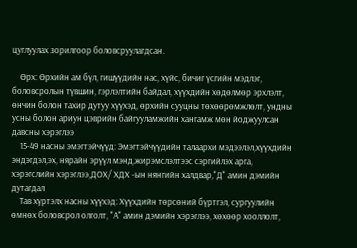цуглуулах зорилгоор боловсруулагдсан.

    Өрх: Өрхийн ам бүл, гишүүдийн нас, хүйс, бичиг үсгийн мэдлэг, боловсролын түвшин, гэрлэлтийн байдал, хүүхдийн хөдөлмөр эрхлэлт, өнчин болон тахир дутуу хүүхэд, өрхийн сууцны төхөөрөмжлөлт, ундны усны болон ариун цэврийн байгууламжийн хангамж мөн йоджуулсан давсны хэрэглээ
    15-49 насны эмэгтэйчүүд: Эмэгтэйчүүдийн талаархи мэдээлэл,хүүхдийн эндэгдэл,эх, нярайн эрүүл мэнд,жирэмслэлтээс сэргийлэх арга, хэрэгслийн хэрэглээ,ДОХ/ ХДХ -ын нянгийн халдвар,"Д" амин дэмийн дутагдал
    Тав хүртэлх насны хүүхэд: Хүүхдийн төрсөний бүртгэл, сургуулийн өмнөх боловсрол олголт, "А" амин дэмийн хэрэглээ, хөхөөр хооллолт,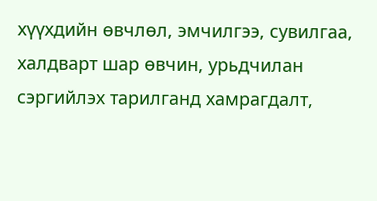хүүхдийн өвчлөл, эмчилгээ, сувилгаа, халдварт шар өвчин, урьдчилан сэргийлэх тарилганд хамрагдалт,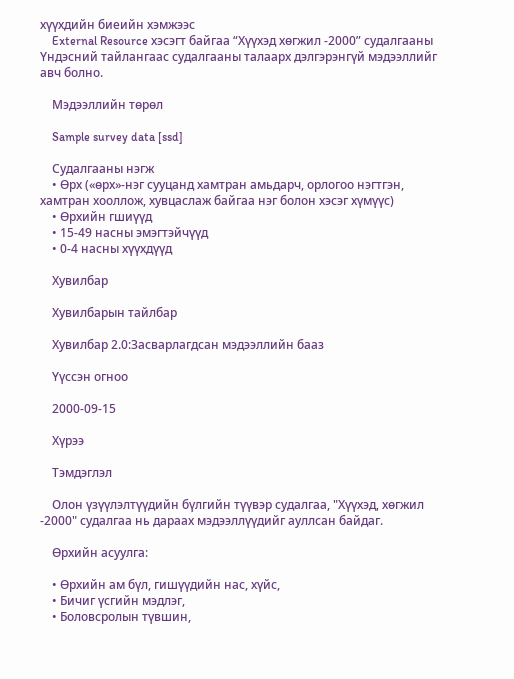хүүхдийн биеийн хэмжээс
    External Resource хэсэгт байгаа “Хүүхэд хөгжил -2000” судалгааны Үндэсний тайлангаас судалгааны талаарх дэлгэрэнгүй мэдээллийг авч болно.

    Мэдээллийн төрөл

    Sample survey data [ssd]

    Судалгааны нэгж
    • Өрх («өрх»-нэг сууцанд хамтран амьдарч, орлогоо нэгтгэн, хамтран хооллож, хувцаслаж байгаа нэг болон хэсэг хүмүүс)
    • Өрхийн гшиүүд
    • 15-49 насны эмэгтэйчүүд
    • 0-4 насны хүүхдүүд

    Хувилбар

    Хувилбарын тайлбар

    Хувилбар 2.0:Засварлагдсан мэдээллийн бааз

    Үүссэн огноо

    2000-09-15

    Хүрээ

    Тэмдэглэл

    Олон үзүүлэлтүүдийн бүлгийн түүвэр судалгаа, "Хүүхэд, хөгжил -2000" судалгаа нь дараах мэдээллүүдийг ауллсан байдаг.

    Өрхийн асуулга:

    • Өрхийн ам бүл, гишүүдийн нас, хүйс,
    • Бичиг үсгийн мэдлэг,
    • Боловсролын түвшин,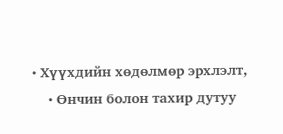• Хүүхдийн хөдөлмөр эрхлэлт,
    • Өнчин болон тахир дутуу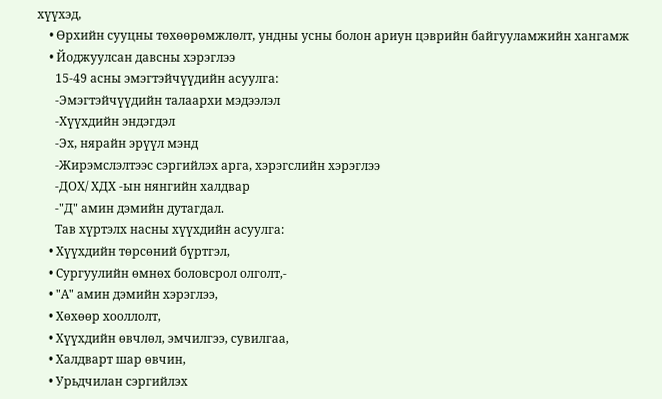хүүхэд,
    • Өрхийн сууцны төхөөрөмжлөлт, ундны усны болон ариун цэврийн байгууламжийн хангамж
    • Йоджуулсан давсны хэрэглээ
      15-49 асны эмэгтэйчүүдийн асуулга:
      -Эмэгтэйчүүдийн талаархи мэдээлэл
      -Хүүхдийн эндэгдэл
      -Эх, нярайн эрүүл мэнд
      -Жирэмслэлтээс сэргийлэх арга, хэрэгслийн хэрэглээ
      -ДОХ/ ХДХ -ын нянгийн халдвар
      -"Д" амин дэмийн дутагдал.
      Тав хүртэлх насны хүүхдийн асуулга:
    • Хүүхдийн төрсөний бүртгэл,
    • Сургуулийн өмнөх боловсрол олголт,-
    • "А" амин дэмийн хэрэглээ,
    • Хөхөөр хооллолт,
    • Хүүхдийн өвчлөл, эмчилгээ, сувилгаа,
    • Халдварт шар өвчин,
    • Урьдчилан сэргийлэх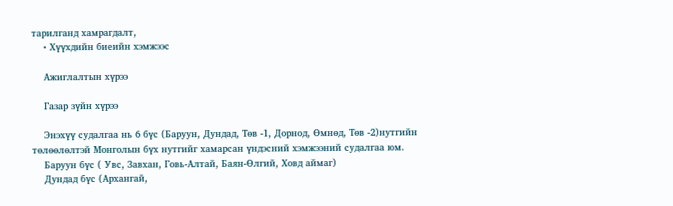тарилганд хамрагдалт,
    • Хүүхдийн биеийн хэмжээс

    Ажиглалтын хүрээ

    Газар зүйн хүрээ

    Энэхүү судалгаа нь 6 бүс (Баруун, Дундад, Төв -1, Дорнод, Өмнөд, Төв -2)нутгийн төлөөлөлтэй Монголын бүх нутгийг хамарсан үндэсний хэмжээний судалгаа юм.
    Баруун бүс ( Увс, Завхан, Говь-Алтай, Баян-Өлгий, Ховд аймаг)
    Дундад бүс (Архангай,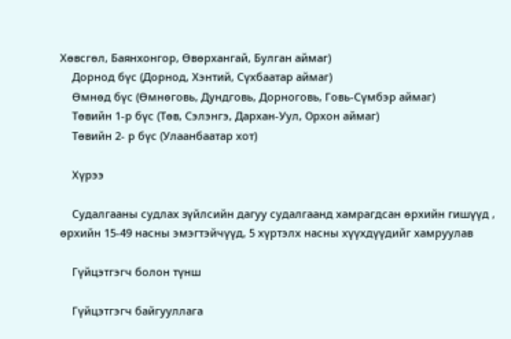Хөвсгөл, Баянхонгор, Өвөрхангай, Булган аймаг)
    Дорнод бүс (Дорнод, Хэнтий, Сүхбаатар аймаг)
    Өмнөд бүс (Өмнөговь, Дундговь, Дорноговь, Говь-Сүмбэр аймаг)
    Төвийн 1-р бүс (Төв, Сэлэнгэ, Дархан-Уул, Орхон аймаг)
    Төвийн 2- р бүс (Улаанбаатар хот)

    Хүрээ

    Судалгааны судлах зүйлсийн дагуу судалгаанд хамрагдсан өрхийн гишүүд , өрхийн 15-49 насны эмэгтэйчүүд, 5 хүртэлх насны хүүхдүүдийг хамруулав

    Гүйцэтгэгч болон түнш

    Гүйцэтгэгч байгууллага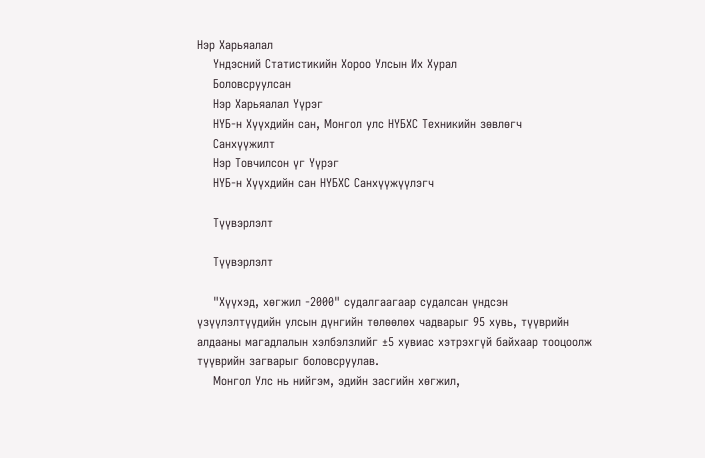Нэр Харьяалал
    Үндэсний Статистикийн Хороо Улсын Их Хурал
    Боловсруулсан
    Нэр Харьяалал Үүрэг
    НҮБ-н Хүүхдийн сан, Монгол улс НҮБХС Техникийн зөвлөгч
    Санхүүжилт
    Нэр Товчилсон үг Үүрэг
    НҮБ-н Хүүхдийн сан НҮБХС Санхүүжүүлэгч

    Түүвэрлэлт

    Түүвэрлэлт

    "Хүүхэд, хөгжил -2000" судалгаагаар судалсан үндсэн үзүүлэлтүүдийн улсын дүнгийн төлөөлөх чадварыг 95 хувь, түүврийн алдааны магадлалын хэлбэлзлийг ±5 хувиас хэтрэхгүй байхаар тооцоолж түүврийн загварыг боловсруулав.
    Монгол Улс нь нийгэм, эдийн засгийн хөгжил,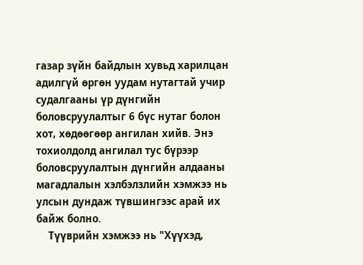газар зүйн байдлын хувьд харилцан адилгүй өргөн уудам нутагтай учир судалгааны үр дүнгийн боловсруулалтыг 6 бүс нутаг болон хот, хөдөөгөөр ангилан хийв. Энэ тохиолдолд ангилал тус бүрээр боловсруулалтын дүнгийн алдааны магадлалын хэлбэлзлийн хэмжээ нь улсын дундаж түвшингээс арай их байж болно.
    Түүврийн хэмжээ нь "Хүүхэд,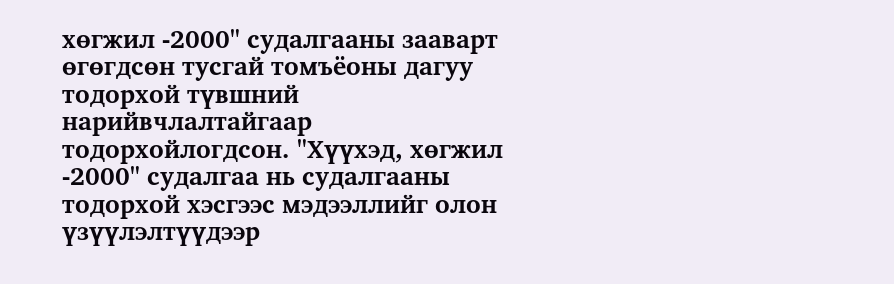хөгжил -2000" судалгааны зааварт өгөгдсөн тусгай томъёоны дагуу тодорхой түвшний нарийвчлалтайгаар тодорхойлогдсон. "Хүүхэд, хөгжил -2000" судалгаа нь судалгааны тодорхой хэсгээс мэдээллийг олон үзүүлэлтүүдээр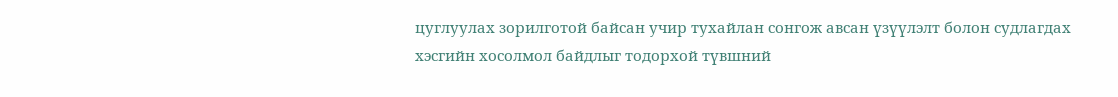цуглуулах зорилготой байсан учир тухайлан сонгож авсан үзүүлэлт болон судлагдах хэсгийн хосолмол байдлыг тодорхой түвшний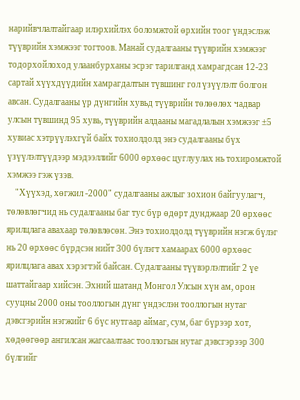нарийвчлалтайгаар илэрхийлэх боломжтой өрхийн тоог үндэслэж түүврийн хэмжээг тогтоов. Манай судалгааны түүврийн хэмжээг тодорхойлоход улаанбурханы эсрэг тарилганд хамрагдсан 12-23 сартай хүүхдүүдийн хамрагдалтын түвшинг гол үзүүлэлт болгон авсан. Судалгааны үр дүнгийн хувьд түүврийн төлөөлөх чадвар улсын түвшинд 95 хувь, түүврийн алдааны магадлалын хэмжээг ±5 хувиас хэтрүүлэхгүй байх тохиолдолд энэ судалгааны бүх үзүүлэлтүүдээр мэдээллийг 6000 өрхөөс цуглуулах нь тохиромжтой хэмжээ гэж үзэв.
    "Хүүхэд, хөгжил -2000" судалгааны ажлыг зохион байгуулагч, төлөвлөгчид нь судалгааны баг тус бүр өдөрт дунджаар 20 өрхөөс ярилцлага авахаар төлөвлөсөн. Энэ тохиолдолд түүврийн нэгж бүлэг нь 20 өрхөөс бүрдсэн нийт 300 бүлэгт хамаарах 6000 өрхөөс ярилцлага авах хэрэгтэй байсан. Судалгааны түүвэрлэлтийг 2 үе шаттайгаар хийсэн. Эхний шатанд Монгол Улсын хүн ам, орон сууцны 2000 оны тооллогын дүнг үндэслэн тооллогын нутаг дэвсгэрийн нэгжийг 6 бүс нутгаар аймаг, сум, баг бүрээр хот, хөдөөгөөр ангилсан жагсаалтаас тооллогын нутаг дэвсгэрээр 300 бүлгийг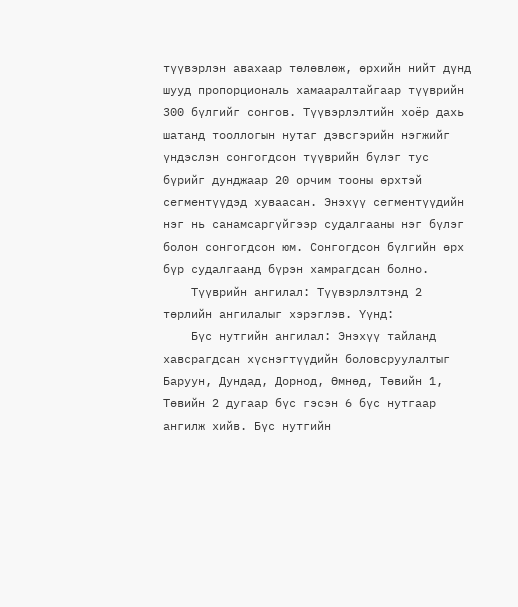түүвэрлэн авахаар төлөвлөж, өрхийн нийт дүнд шууд пропорциональ хамааралтайгаар түүврийн 300 бүлгийг сонгов. Түүвэрлэлтийн хоёр дахь шатанд тооллогын нутаг дэвсгэрийн нэгжийг үндэслэн сонгогдсон түүврийн бүлэг тус бүрийг дунджаар 20 орчим тооны өрхтэй сегментүүдэд хуваасан. Энэхүү сегментүүдийн нэг нь санамсаргүйгээр судалгааны нэг бүлэг болон сонгогдсон юм. Сонгогдсон бүлгийн өрх бүр судалгаанд бүрэн хамрагдсан болно.
    Түүврийн ангилал: Түүвэрлэлтэнд 2 төрлийн ангилалыг хэрэглэв. Үүнд:
    Бүс нутгийн ангилал: Энэхүү тайланд хавсрагдсан хүснэгтүүдийн боловсруулалтыг Баруун, Дундад, Дорнод, Өмнөд, Төвийн 1, Төвийн 2 дугаар бүс гэсэн 6 бүс нутгаар ангилж хийв. Бүс нутгийн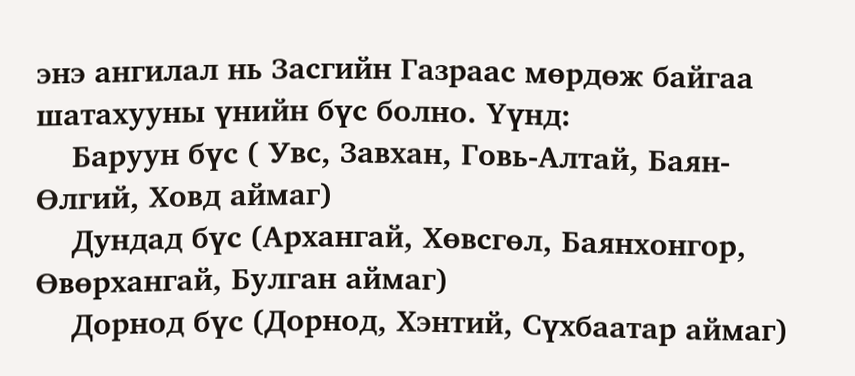энэ ангилал нь Засгийн Газраас мөрдөж байгаа шатахууны үнийн бүс болно. Үүнд:
    Баруун бүс ( Увс, Завхан, Говь-Алтай, Баян-Өлгий, Ховд аймаг)
    Дундад бүс (Архангай, Хөвсгөл, Баянхонгор, Өвөрхангай, Булган аймаг)
    Дорнод бүс (Дорнод, Хэнтий, Сүхбаатар аймаг)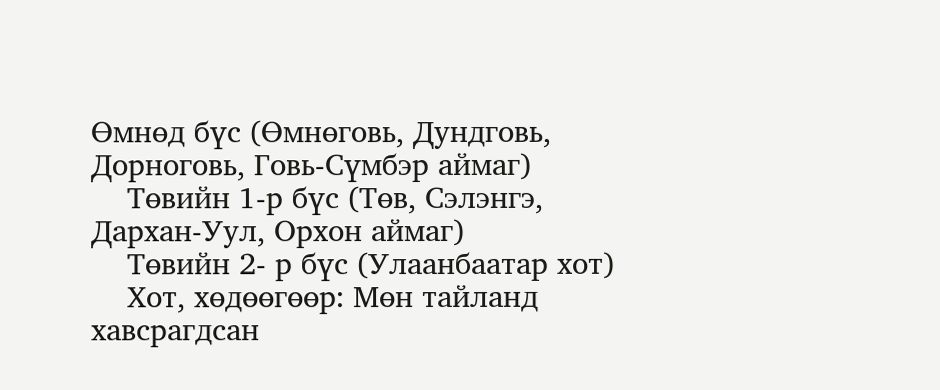Өмнөд бүс (Өмнөговь, Дундговь, Дорноговь, Говь-Сүмбэр аймаг)
    Төвийн 1-р бүс (Төв, Сэлэнгэ, Дархан-Уул, Орхон аймаг)
    Төвийн 2- р бүс (Улаанбаатар хот)
    Хот, хөдөөгөөр: Мөн тайланд хавсрагдсан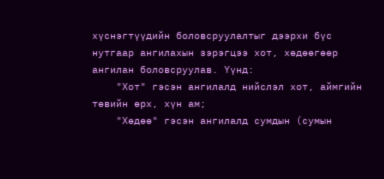хүснэгтүүдийн боловсруулалтыг дээрхи бүс нутгаар ангилахын зэрэгцээ хот, хөдөөгөөр ангилан боловсруулав. Үүнд:
    "Хот" гэсэн ангилалд нийслэл хот, аймгийн төвийн өрх, хүн ам;
    "Хөдөө" гэсэн ангилалд сумдын (сумын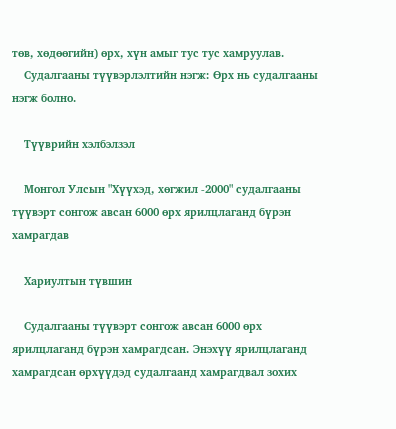төв, хөдөөгийн) өрх, хүн амыг тус тус хамруулав.
    Судалгааны түүвэрлэлтийн нэгж: Өрх нь судалгааны нэгж болно.

    Түүврийн хэлбэлзэл

    Монгол Улсын "Хүүхэд, хөгжил -2000" судалгааны түүвэрт сонгож авсан 6000 өрх ярилцлаганд бүрэн хамрагдав

    Хариултын түвшин

    Судалгааны түүвэрт сонгож авсан 6000 өрх ярилцлаганд бүрэн хамрагдсан. Энэхүү ярилцлаганд хамрагдсан өрхүүдэд судалгаанд хамрагдвал зохих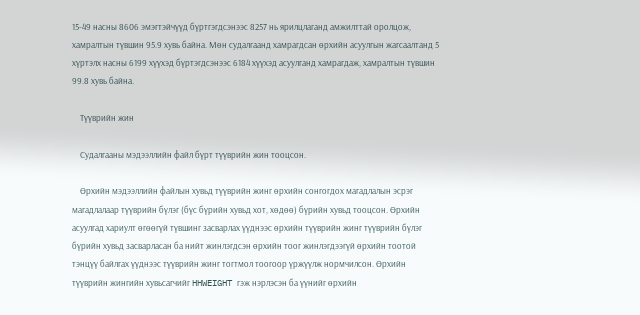15-49 насны 8606 эмэгтэйчүүд бүртгэгдсэнээс 8257 нь ярилцлаганд амжилттай оролцож, хамралтын түвшин 95.9 хувь байна. Мөн судалгаанд хамрагдсан өрхийн асуулгын жагсаалтанд 5 хүртэлх насны 6199 хүүхэд бүртэгдсэнээс 6184 хүүхэд асуулганд хамрагдаж, хамралтын түвшин 99.8 хувь байна.

    Түүврийн жин

    Судалгааны мэдээллийн файл бүрт түүврийн жин тооцсон.

    Өрхийн мэдээллийн файлын хувьд түүврийн жинг өрхийн сонгогдох магадлалын эсрэг магадлалаар түүврийн бүлэг (бүс бүрийн хувьд хот, хөдөө) бүрийн хувьд тооцсон. Өрхийн асуулгад хариулт өгөөгүй түвшинг засварлах үүднээс өрхийн түүврийн жинг түүврийн бүлэг бүрийн хувьд засварласан ба нийт жинлэгдсэн өрхийн тоог жинлэгдээгүй өрхийн тоотой тэнцүү байлгах үүднээс түүврийн жинг тогтмол тоогоор үржүүлж нормчилсон. Өрхийн түүврийн жингийн хувьсагчийг HHWEIGHT гэж нэрлэсэн ба үүнийг өрхийн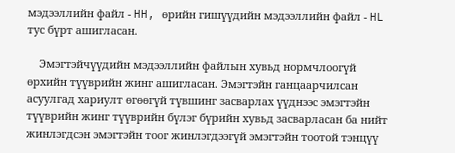мэдээллийн файл - HH, өрийн гишүүдийн мэдээллийн файл - HL тус бүрт ашигласан.

    Эмэгтэйчүүдийн мэдээллийн файлын хувьд нормчлоогүй өрхийн түүврийн жинг ашигласан. Эмэгтэйн ганцаарчилсан асуулгад хариулт өгөөгүй түвшинг засварлах үүднээс эмэгтэйн түүврийн жинг түүврийн бүлэг бүрийн хувьд засварласан ба нийт жинлэгдсэн эмэгтэйн тоог жинлэгдээгүй эмэгтэйн тоотой тэнцүү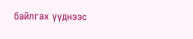байлгах үүднээс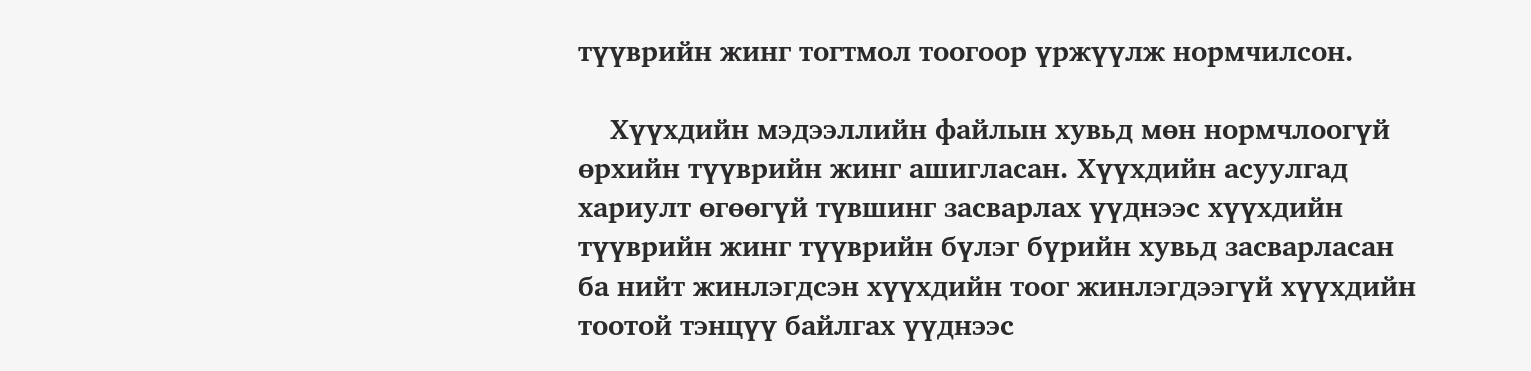түүврийн жинг тогтмол тоогоор үржүүлж нормчилсон.

    Хүүхдийн мэдээллийн файлын хувьд мөн нормчлоогүй өрхийн түүврийн жинг ашигласан. Хүүхдийн асуулгад хариулт өгөөгүй түвшинг засварлах үүднээс хүүхдийн түүврийн жинг түүврийн бүлэг бүрийн хувьд засварласан ба нийт жинлэгдсэн хүүхдийн тоог жинлэгдээгүй хүүхдийн тоотой тэнцүү байлгах үүднээс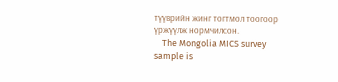түүврийн жинг тогтмол тоогоор үржүүлж нормчилсон.
    The Mongolia MICS survey sample is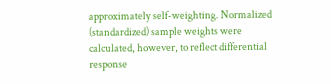approximately self-weighting. Normalized (standardized) sample weights were calculated, however, to reflect differential response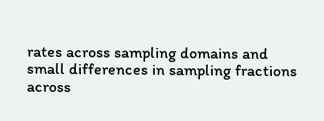rates across sampling domains and small differences in sampling fractions across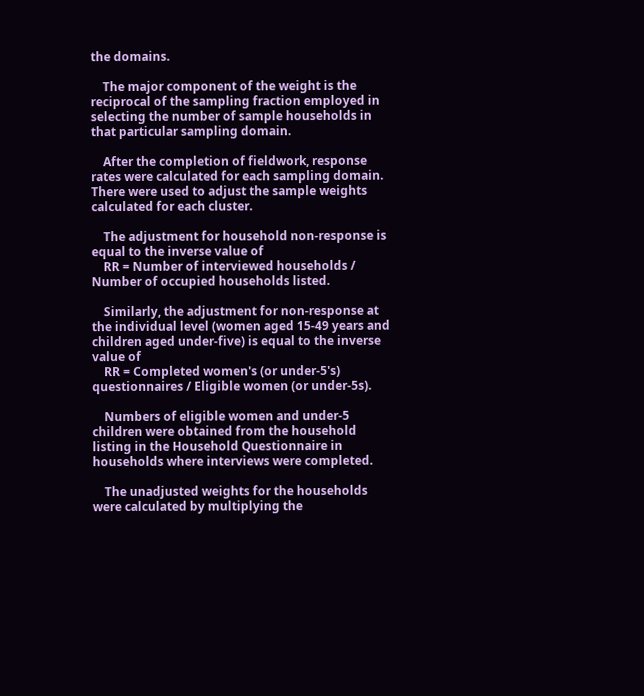the domains.

    The major component of the weight is the reciprocal of the sampling fraction employed in selecting the number of sample households in that particular sampling domain.

    After the completion of fieldwork, response rates were calculated for each sampling domain. There were used to adjust the sample weights calculated for each cluster.

    The adjustment for household non-response is equal to the inverse value of
    RR = Number of interviewed households / Number of occupied households listed.

    Similarly, the adjustment for non-response at the individual level (women aged 15-49 years and children aged under-five) is equal to the inverse value of
    RR = Completed women's (or under-5's) questionnaires / Eligible women (or under-5s).

    Numbers of eligible women and under-5 children were obtained from the household listing in the Household Questionnaire in households where interviews were completed.

    The unadjusted weights for the households were calculated by multiplying the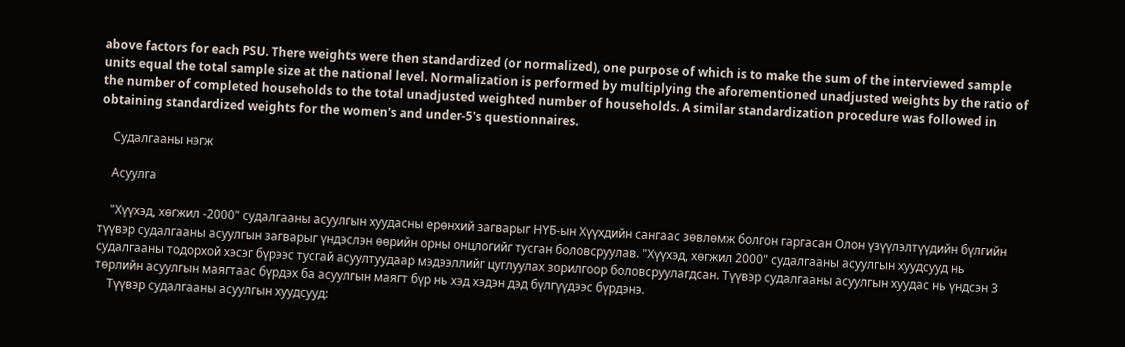above factors for each PSU. There weights were then standardized (or normalized), one purpose of which is to make the sum of the interviewed sample units equal the total sample size at the national level. Normalization is performed by multiplying the aforementioned unadjusted weights by the ratio of the number of completed households to the total unadjusted weighted number of households. A similar standardization procedure was followed in obtaining standardized weights for the women's and under-5's questionnaires.

    Судалгааны нэгж

    Асуулга

    "Хүүхэд, хөгжил -2000" судалгааны асуулгын хуудасны ерөнхий загварыг НҮБ-ын Хүүхдийн сангаас зөвлөмж болгон гаргасан Олон үзүүлэлтүүдийн бүлгийн түүвэр судалгааны асуулгын загварыг үндэслэн өөрийн орны онцлогийг тусган боловсруулав. "Хүүхэд, хөгжил 2000" судалгааны асуулгын хуудсууд нь судалгааны тодорхой хэсэг бүрээс тусгай асуултуудаар мэдээллийг цуглуулах зорилгоор боловсруулагдсан. Түүвэр судалгааны асуулгын хуудас нь үндсэн 3 төрлийн асуулгын маягтаас бүрдэх ба асуулгын маягт бүр нь хэд хэдэн дэд бүлгүүдээс бүрдэнэ.
    Түүвэр судалгааны асуулгын хуудсууд: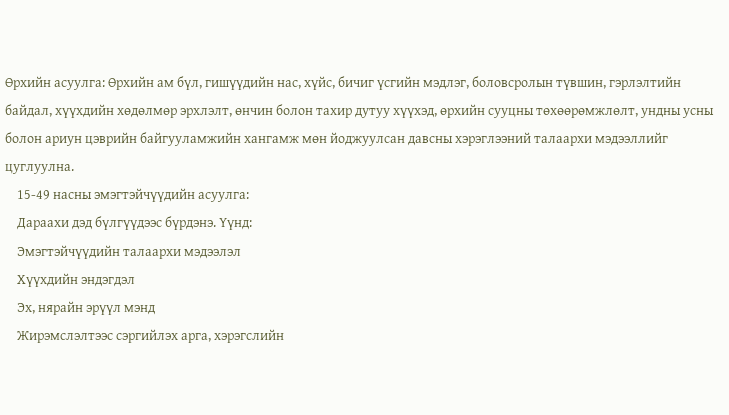Өрхийн асуулга: Өрхийн ам бүл, гишүүдийн нас, хүйс, бичиг үсгийн мэдлэг, боловсролын түвшин, гэрлэлтийн байдал, хүүхдийн хөдөлмөр эрхлэлт, өнчин болон тахир дутуу хүүхэд, өрхийн сууцны төхөөрөмжлөлт, ундны усны болон ариун цэврийн байгууламжийн хангамж мөн йоджуулсан давсны хэрэглээний талаархи мэдээллийг цуглуулна.
    15-49 насны эмэгтэйчүүдийн асуулга:
    Дараахи дэд бүлгүүдээс бүрдэнэ. Үүнд:
    Эмэгтэйчүүдийн талаархи мэдээлэл
    Хүүхдийн эндэгдэл
    Эх, нярайн эрүүл мэнд
    Жирэмслэлтээс сэргийлэх арга, хэрэгслийн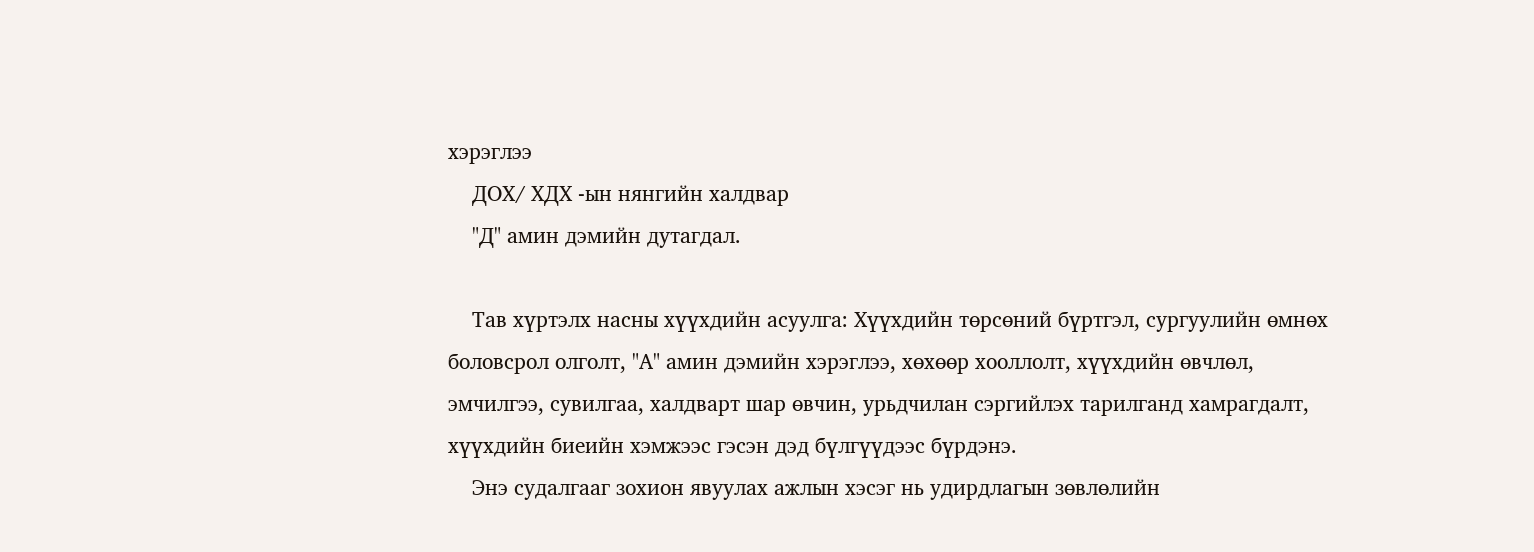хэрэглээ
    ДОХ/ ХДХ -ын нянгийн халдвар
    "Д" амин дэмийн дутагдал.

    Тав хүртэлх насны хүүхдийн асуулга: Хүүхдийн төрсөний бүртгэл, сургуулийн өмнөх боловсрол олголт, "А" амин дэмийн хэрэглээ, хөхөөр хооллолт, хүүхдийн өвчлөл, эмчилгээ, сувилгаа, халдварт шар өвчин, урьдчилан сэргийлэх тарилганд хамрагдалт, хүүхдийн биеийн хэмжээс гэсэн дэд бүлгүүдээс бүрдэнэ.
    Энэ судалгааг зохион явуулах ажлын хэсэг нь удирдлагын зөвлөлийн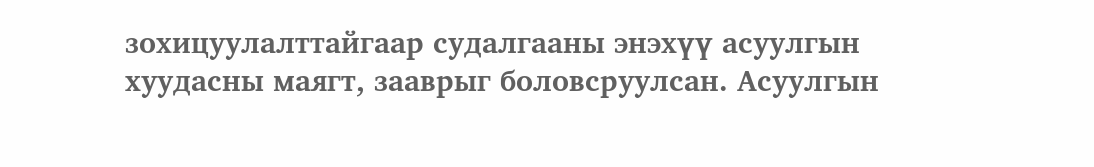зохицуулалттайгаар судалгааны энэхүү асуулгын хуудасны маягт, зааврыг боловсруулсан. Асуулгын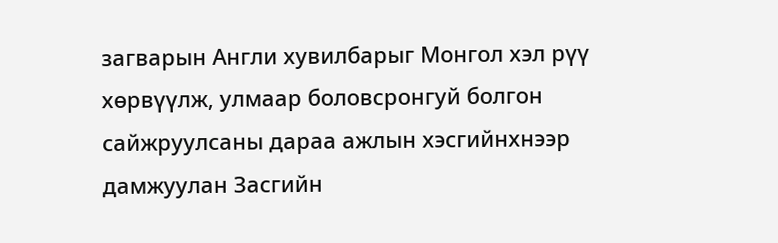загварын Англи хувилбарыг Монгол хэл рүү хөрвүүлж, улмаар боловсронгуй болгон сайжруулсаны дараа ажлын хэсгийнхнээр дамжуулан Засгийн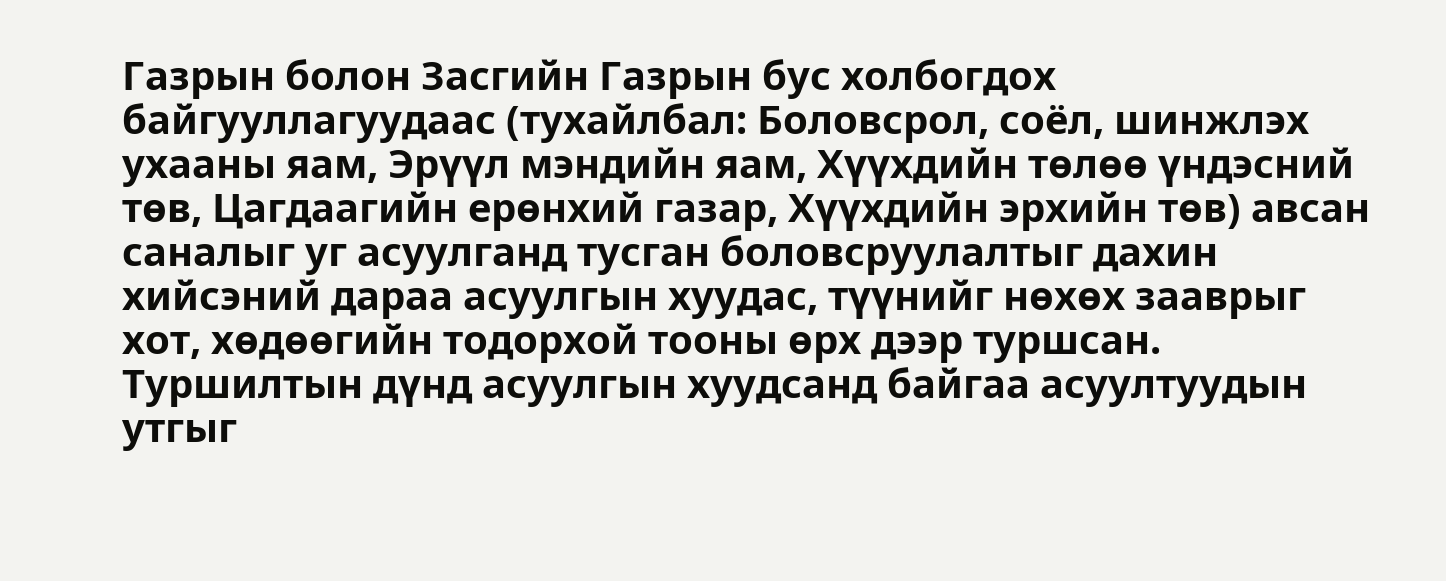Газрын болон Засгийн Газрын бус холбогдох байгууллагуудаас (тухайлбал: Боловсрол, соёл, шинжлэх ухааны яам, Эрүүл мэндийн яам, Хүүхдийн төлөө үндэсний төв, Цагдаагийн ерөнхий газар, Хүүхдийн эрхийн төв) авсан саналыг уг асуулганд тусган боловсруулалтыг дахин хийсэний дараа асуулгын хуудас, түүнийг нөхөх зааврыг хот, хөдөөгийн тодорхой тооны өрх дээр туршсан. Туршилтын дүнд асуулгын хуудсанд байгаа асуултуудын утгыг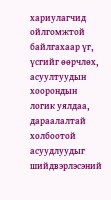хариулагчид ойлгомжтой байлгахаар үг, үсгийг өөрчлөх, асуултуудын хоорондын логик уялдаа, дараалалтай холбоотой асуудлуудыг шийдвэрлэсэний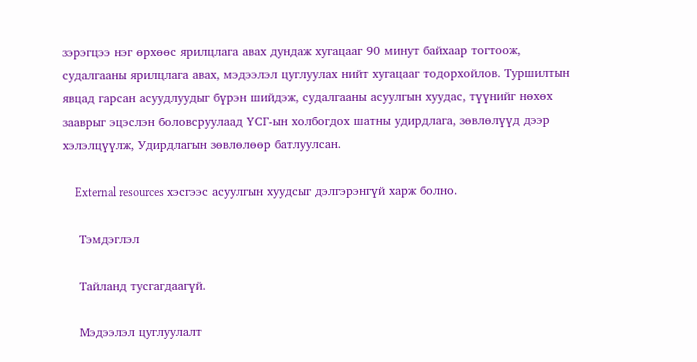зэрэгцээ нэг өрхөөс ярилцлага авах дундаж хугацааг 90 минут байхаар тогтоож, судалгааны ярилцлага авах, мэдээлэл цуглуулах нийт хугацааг тодорхойлов. Туршилтын явцад гарсан асуудлуудыг бүрэн шийдэж, судалгааны асуулгын хуудас, түүнийг нөхөх зааврыг эцэслэн боловсруулаад ҮСГ-ын холбогдох шатны удирдлага, зөвлөлүүд дээр хэлэлцүүлж, Удирдлагын зөвлөлөөр батлуулсан.

    External resources хэсгээс асуулгын хуудсыг дэлгэрэнгүй харж болно.

    Тэмдэглэл

    Тайланд тусгагдаагүй.

    Мэдээлэл цуглуулалт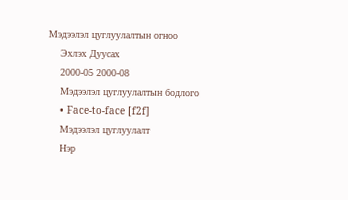Мэдээлэл цуглуулалтын огноо
    Эхлэх Дуусах
    2000-05 2000-08
    Мэдээлэл цуглуулалтын бодлого
    • Face-to-face [f2f]
    Мэдээлэл цуглуулалт
    Нэр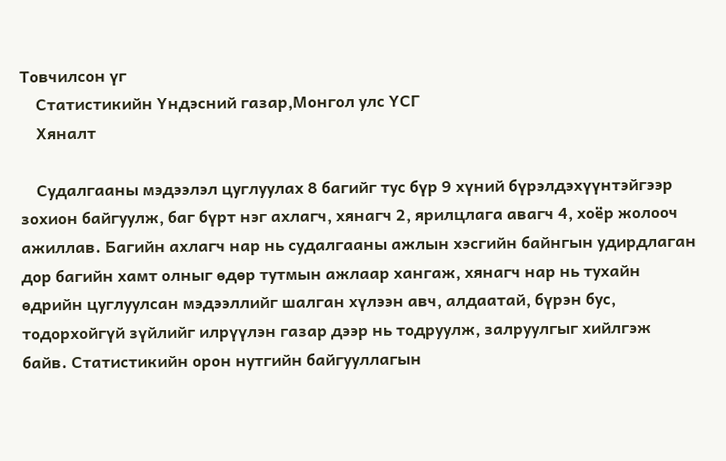Товчилсон үг
    Статистикийн Үндэсний газар,Монгол улс ҮСГ
    Хяналт

    Судалгааны мэдээлэл цуглуулах 8 багийг тус бүр 9 хүний бүрэлдэхүүнтэйгээр зохион байгуулж, баг бүрт нэг ахлагч, хянагч 2, ярилцлага авагч 4, хоёр жолооч ажиллав. Багийн ахлагч нар нь судалгааны ажлын хэсгийн байнгын удирдлаган дор багийн хамт олныг өдөр тутмын ажлаар хангаж, хянагч нар нь тухайн өдрийн цуглуулсан мэдээллийг шалган хүлээн авч, алдаатай, бүрэн бус, тодорхойгүй зүйлийг илрүүлэн газар дээр нь тодруулж, залруулгыг хийлгэж байв. Статистикийн орон нутгийн байгууллагын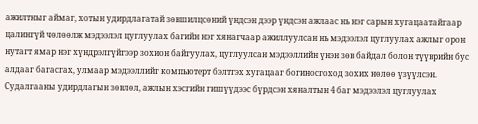ажилтныг аймаг, хотын удирдлагатай зөвшилцсөний үндсэн дээр үндсэн ажлаас нь нэг сарын хугацаатайгаар цалингүй чөлөөлж мэдээлэл цуглуулах багийн нэг хянагчаар ажиллуулсан нь мэдээлэл цуглуулах ажлыг орон нутагт ямар нэг хүндрэлгүйгээр зохион байгуулах, цуглуулсан мэдээллийн үнэн зөв байдал болон түүврийн бус алдааг багасгах, улмаар мэдээллийг компьютерт бэлтгэх хугацааг богиносгоход зохих нөлөө үзүүлсэн. Судалгааны удирдлагын зөвлөл, ажлын хэсгийн гишүүдээс бүрдсэн хяналтын 4 баг мэдээлэл цуглуулах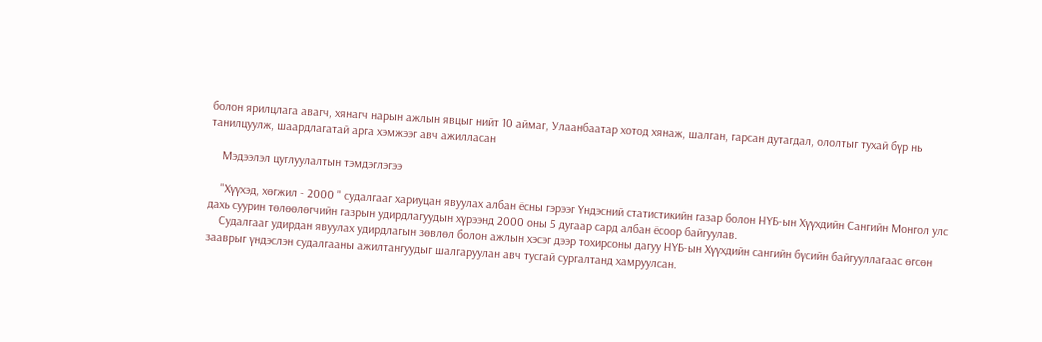болон ярилцлага авагч, хянагч нарын ажлын явцыг нийт 10 аймаг, Улаанбаатар хотод хянаж, шалган, гарсан дутагдал, ололтыг тухай бүр нь танилцуулж, шаардлагатай арга хэмжээг авч ажилласан

    Мэдээлэл цуглуулалтын тэмдэглэгээ

    "Хүүхэд, хөгжил - 2000 " судалгааг хариуцан явуулах албан ёсны гэрээг Үндэсний статистикийн газар болон НҮБ-ын Хүүхдийн Сангийн Монгол улс дахь суурин төлөөлөгчийн газрын удирдлагуудын хүрээнд 2000 оны 5 дугаар сард албан ёсоор байгуулав.
    Судалгааг удирдан явуулах удирдлагын зөвлөл болон ажлын хэсэг дээр тохирсоны дагуу НҮБ-ын Хүүхдийн сангийн бүсийн байгууллагаас өгсөн зааврыг үндэслэн судалгааны ажилтангуудыг шалгаруулан авч тусгай сургалтанд хамруулсан.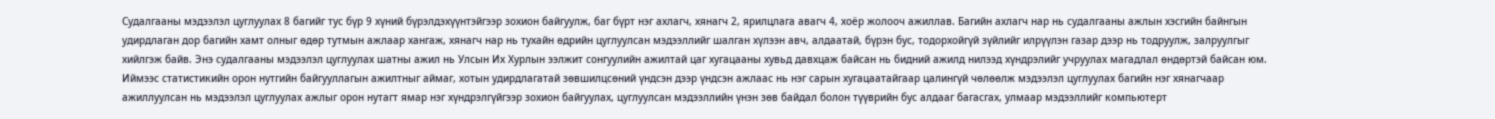Судалгааны мэдээлэл цуглуулах 8 багийг тус бүр 9 хүний бүрэлдэхүүнтэйгээр зохион байгуулж, баг бүрт нэг ахлагч, хянагч 2, ярилцлага авагч 4, хоёр жолооч ажиллав. Багийн ахлагч нар нь судалгааны ажлын хэсгийн байнгын удирдлаган дор багийн хамт олныг өдөр тутмын ажлаар хангаж, хянагч нар нь тухайн өдрийн цуглуулсан мэдээллийг шалган хүлээн авч, алдаатай, бүрэн бус, тодорхойгүй зүйлийг илрүүлэн газар дээр нь тодруулж, залруулгыг хийлгэж байв. Энэ судалгааны мэдээлэл цуглуулах шатны ажил нь Улсын Их Хурлын ээлжит сонгуулийн ажилтай цаг хугацааны хувьд давхцаж байсан нь бидний ажилд нилээд хүндрэлийг учруулах магадлал өндөртэй байсан юм. Иймээс статистикийн орон нутгийн байгууллагын ажилтныг аймаг, хотын удирдлагатай зөвшилцсөний үндсэн дээр үндсэн ажлаас нь нэг сарын хугацаатайгаар цалингүй чөлөөлж мэдээлэл цуглуулах багийн нэг хянагчаар ажиллуулсан нь мэдээлэл цуглуулах ажлыг орон нутагт ямар нэг хүндрэлгүйгээр зохион байгуулах, цуглуулсан мэдээллийн үнэн зөв байдал болон түүврийн бус алдааг багасгах, улмаар мэдээллийг компьютерт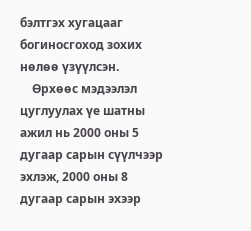бэлтгэх хугацааг богиносгоход зохих нөлөө үзүүлсэн.
    Өрхөөс мэдээлэл цуглуулах үе шатны ажил нь 2000 оны 5 дугаар сарын сүүлчээр эхлэж, 2000 оны 8 дугаар сарын эхээр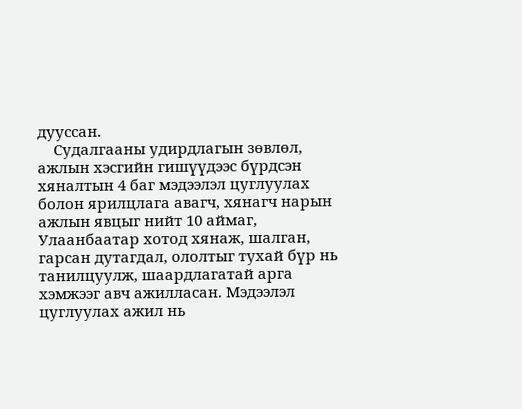дууссан.
    Судалгааны удирдлагын зөвлөл, ажлын хэсгийн гишүүдээс бүрдсэн хяналтын 4 баг мэдээлэл цуглуулах болон ярилцлага авагч, хянагч нарын ажлын явцыг нийт 10 аймаг, Улаанбаатар хотод хянаж, шалган, гарсан дутагдал, ололтыг тухай бүр нь танилцуулж, шаардлагатай арга хэмжээг авч ажилласан. Мэдээлэл цуглуулах ажил нь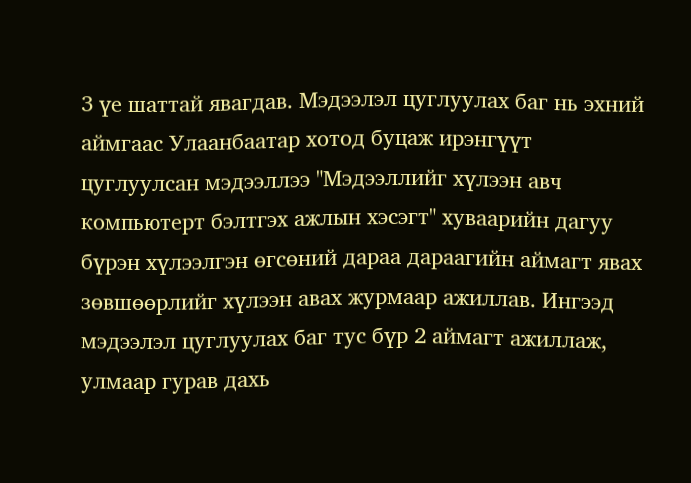3 үе шаттай явагдав. Мэдээлэл цуглуулах баг нь эхний аймгаас Улаанбаатар хотод буцаж ирэнгүүт цуглуулсан мэдээллээ "Мэдээллийг хүлээн авч компьютерт бэлтгэх ажлын хэсэгт" хуваарийн дагуу бүрэн хүлээлгэн өгсөний дараа дараагийн аймагт явах зөвшөөрлийг хүлээн авах журмаар ажиллав. Ингээд мэдээлэл цуглуулах баг тус бүр 2 аймагт ажиллаж, улмаар гурав дахь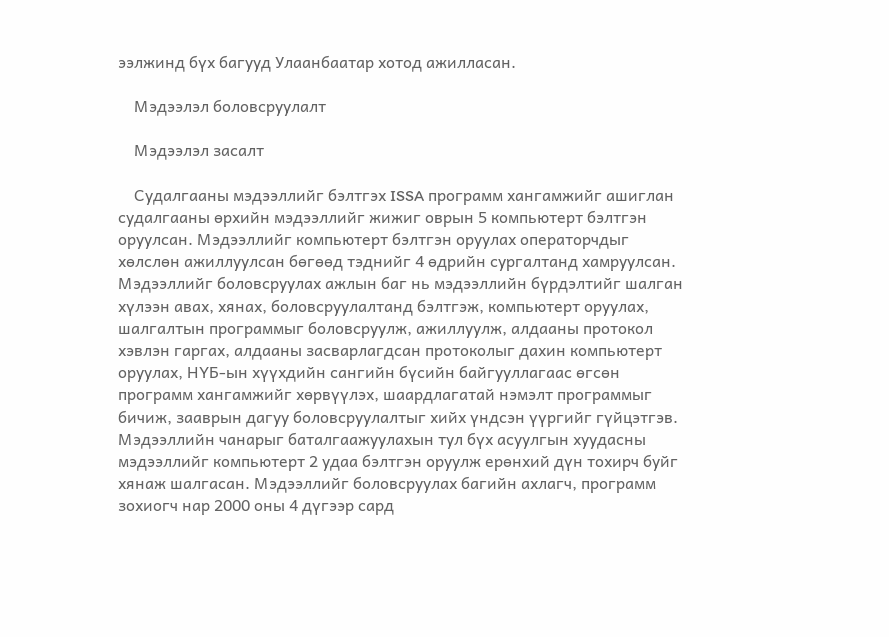ээлжинд бүх багууд Улаанбаатар хотод ажилласан.

    Мэдээлэл боловсруулалт

    Мэдээлэл засалт

    Судалгааны мэдээллийг бэлтгэх ISSA программ хангамжийг ашиглан судалгааны өрхийн мэдээллийг жижиг оврын 5 компьютерт бэлтгэн оруулсан. Мэдээллийг компьютерт бэлтгэн оруулах операторчдыг хөлслөн ажиллуулсан бөгөөд тэднийг 4 өдрийн сургалтанд хамруулсан. Мэдээллийг боловсруулах ажлын баг нь мэдээллийн бүрдэлтийг шалган хүлээн авах, хянах, боловсруулалтанд бэлтгэж, компьютерт оруулах, шалгалтын программыг боловсруулж, ажиллуулж, алдааны протокол хэвлэн гаргах, алдааны засварлагдсан протоколыг дахин компьютерт оруулах, НҮБ-ын хүүхдийн сангийн бүсийн байгууллагаас өгсөн программ хангамжийг хөрвүүлэх, шаардлагатай нэмэлт программыг бичиж, зааврын дагуу боловсруулалтыг хийх үндсэн үүргийг гүйцэтгэв. Мэдээллийн чанарыг баталгаажуулахын тул бүх асуулгын хуудасны мэдээллийг компьютерт 2 удаа бэлтгэн оруулж ерөнхий дүн тохирч буйг хянаж шалгасан. Мэдээллийг боловсруулах багийн ахлагч, программ зохиогч нар 2000 оны 4 дүгээр сард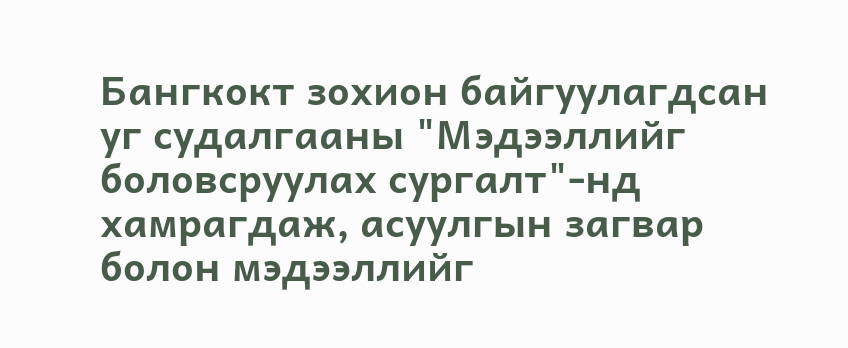Бангкокт зохион байгуулагдсан уг судалгааны "Мэдээллийг боловсруулах сургалт"-нд хамрагдаж, асуулгын загвар болон мэдээллийг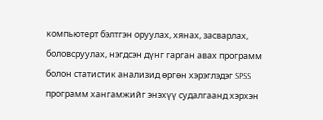компьютерт бэлтгэн оруулах, хянах, засварлах, боловсруулах, нэгдсэн дүнг гарган авах программ болон статистик анализид өргөн хэрэглэдэг SPSS программ хангамжийг энэхүү судалгаанд хэрхэн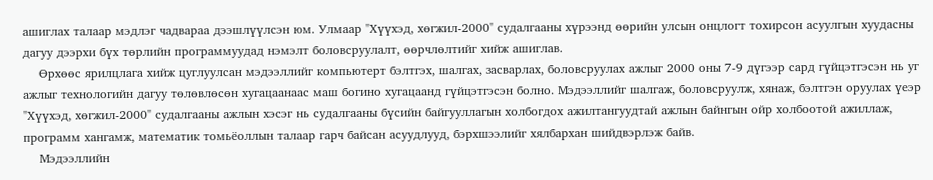ашиглах талаар мэдлэг чадвараа дээшлүүлсэн юм. Улмаар "Хүүхэд, хөгжил-2000" судалгааны хүрээнд өөрийн улсын онцлогт тохирсон асуулгын хуудасны дагуу дээрхи бүх төрлийн программуудад нэмэлт боловсруулалт, өөрчлөлтийг хийж ашиглав.
    Өрхөөс ярилцлага хийж цуглуулсан мэдээллийг компьютерт бэлтгэх, шалгах, засварлах, боловсруулах ажлыг 2000 оны 7-9 дүгээр сард гүйцэтгэсэн нь уг ажлыг технологийн дагуу төлөвлөсөн хугацаанаас маш богино хугацаанд гүйцэтгэсэн болно. Мэдээллийг шалгаж, боловсруулж, хянаж, бэлтгэн оруулах үеэр "Хүүхэд, хөгжил-2000" судалгааны ажлын хэсэг нь судалгааны бүсийн байгууллагын холбогдох ажилтангуудтай ажлын байнгын ойр холбоотой ажиллаж, программ хангамж, математик томьёоллын талаар гарч байсан асуудлууд, бэрхшээлийг хялбархан шийдвэрлэж байв.
    Мэдээллийн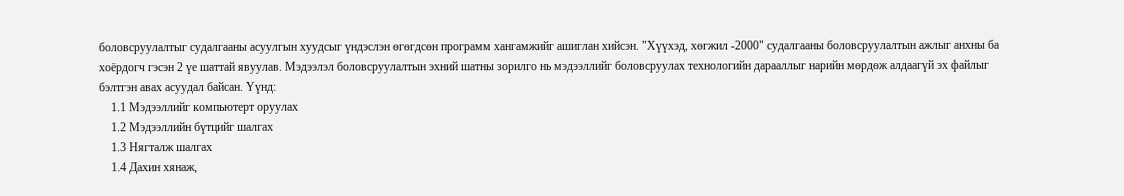боловсруулалтыг судалгааны асуулгын хуудсыг үндэслэн өгөгдсөн программ хангамжийг ашиглан хийсэн. "Хүүхэд, хөгжил -2000" судалгааны боловсруулалтын ажлыг анхны ба хоёрдогч гэсэн 2 үе шаттай явуулав. Мэдээлэл боловсруулалтын эхний шатны зорилго нь мэдээллийг боловсруулах технологийн дарааллыг нарийн мөрдөж алдаагүй эх файлыг бэлтгэн авах асуудал байсан. Үүнд:
    1.1 Мэдээллийг компьютерт оруулах
    1.2 Мэдээллийн бүтцийг шалгах
    1.3 Нягталж шалгах
    1.4 Дахин хянаж,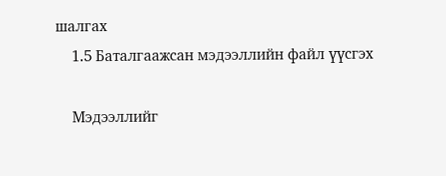шалгах
    1.5 Баталгаажсан мэдээллийн файл үүсгэх

    Мэдээллийг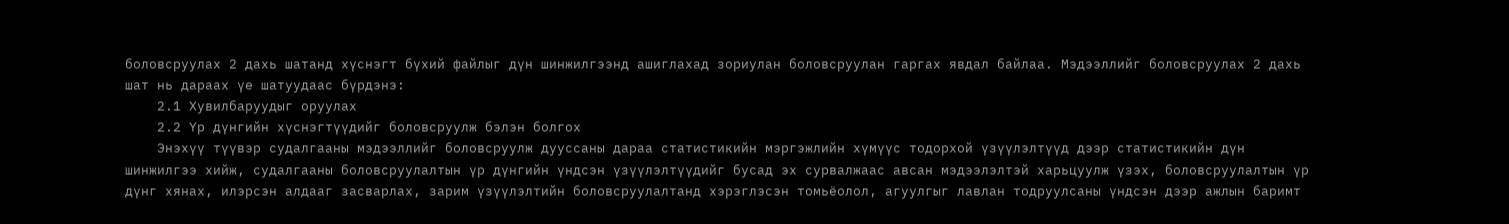боловсруулах 2 дахь шатанд хүснэгт бүхий файлыг дүн шинжилгээнд ашиглахад зориулан боловсруулан гаргах явдал байлаа. Мэдээллийг боловсруулах 2 дахь шат нь дараах үе шатуудаас бүрдэнэ:
    2.1 Хувилбаруудыг оруулах
    2.2 Үр дүнгийн хүснэгтүүдийг боловсруулж бэлэн болгох
    Энэхүү түүвэр судалгааны мэдээллийг боловсруулж дууссаны дараа статистикийн мэргэжлийн хүмүүс тодорхой үзүүлэлтүүд дээр статистикийн дүн шинжилгээ хийж, судалгааны боловсруулалтын үр дүнгийн үндсэн үзүүлэлтүүдийг бусад эх сурвалжаас авсан мэдээлэлтэй харьцуулж үзэх, боловсруулалтын үр дүнг хянах, илэрсэн алдааг засварлах, зарим үзүүлэлтийн боловсруулалтанд хэрэглэсэн томьёолол, агуулгыг лавлан тодруулсаны үндсэн дээр ажлын баримт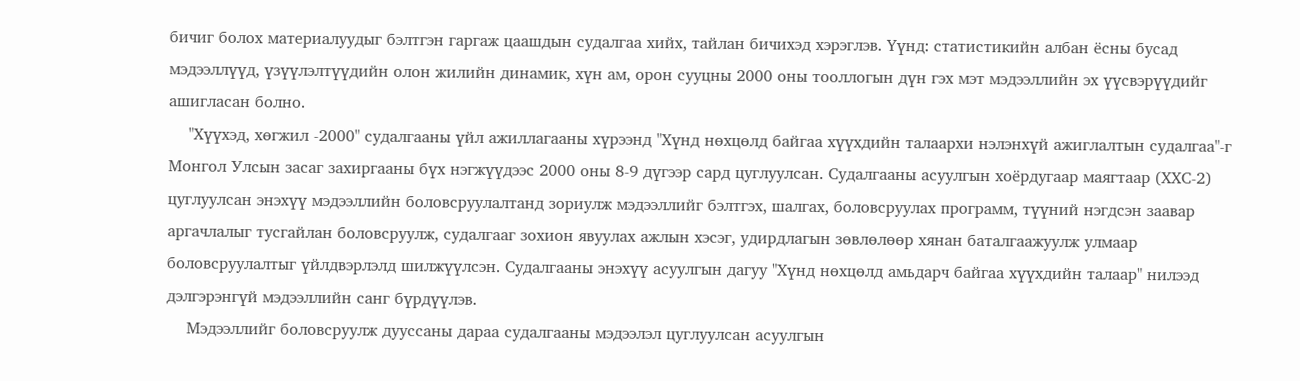бичиг болох материалуудыг бэлтгэн гаргаж цаашдын судалгаа хийх, тайлан бичихэд хэрэглэв. Үүнд: статистикийн албан ёсны бусад мэдээллүүд, үзүүлэлтүүдийн олон жилийн динамик, хүн ам, орон сууцны 2000 оны тооллогын дүн гэх мэт мэдээллийн эх үүсвэрүүдийг ашигласан болно.
    "Хүүхэд, хөгжил -2000" судалгааны үйл ажиллагааны хүрээнд "Хүнд нөхцөлд байгаа хүүхдийн талаархи нэлэнхүй ажиглалтын судалгаа"-г Монгол Улсын засаг захиргааны бүх нэгжүүдээс 2000 оны 8-9 дүгээр сард цуглуулсан. Судалгааны асуулгын хоёрдугаар маягтаар (ХХС-2) цуглуулсан энэхүү мэдээллийн боловсруулалтанд зориулж мэдээллийг бэлтгэх, шалгах, боловсруулах программ, түүний нэгдсэн заавар аргачлалыг тусгайлан боловсруулж, судалгааг зохион явуулах ажлын хэсэг, удирдлагын зөвлөлөөр хянан баталгаажуулж улмаар боловсруулалтыг үйлдвэрлэлд шилжүүлсэн. Судалгааны энэхүү асуулгын дагуу "Хүнд нөхцөлд амьдарч байгаа хүүхдийн талаар" нилээд дэлгэрэнгүй мэдээллийн санг бүрдүүлэв.
    Мэдээллийг боловсруулж дууссаны дараа судалгааны мэдээлэл цуглуулсан асуулгын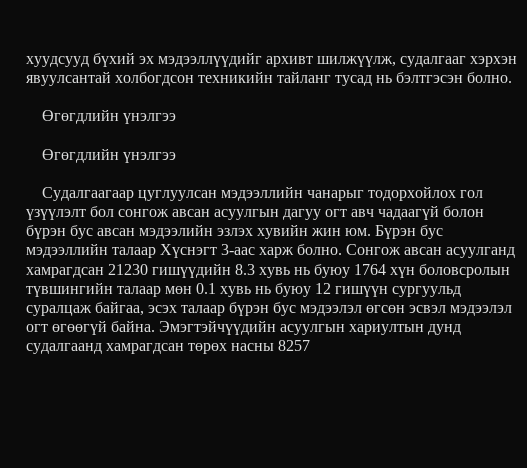хуудсууд бүхий эх мэдээллүүдийг архивт шилжүүлж, судалгааг хэрхэн явуулсантай холбогдсон техникийн тайланг тусад нь бэлтгэсэн болно.

    Өгөгдлийн үнэлгээ

    Өгөгдлийн үнэлгээ

    Судалгаагаар цуглуулсан мэдээллийн чанарыг тодорхойлох гол үзүүлэлт бол сонгож авсан асуулгын дагуу огт авч чадаагүй болон бүрэн бус авсан мэдээлийн эзлэх хувийн жин юм. Бүрэн бус мэдээллийн талаар Хүснэгт 3-аас харж болно. Сонгож авсан асуулганд хамрагдсан 21230 гишүүдийн 8.3 хувь нь буюу 1764 хүн боловсролын түвшингийн талаар мөн 0.1 хувь нь буюу 12 гишүүн сургуульд суралцаж байгаа, эсэх талаар бүрэн бус мэдээлэл өгсөн эсвэл мэдээлэл огт өгөөгүй байна. Эмэгтэйчүүдийн асуулгын хариултын дунд судалгаанд хамрагдсан төрөх насны 8257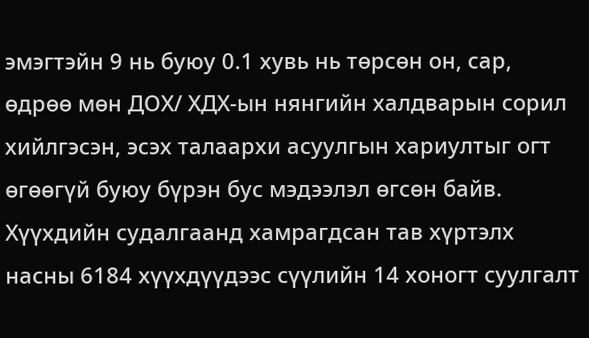эмэгтэйн 9 нь буюу 0.1 хувь нь төрсөн он, сар, өдрөө мөн ДОХ/ ХДХ-ын нянгийн халдварын сорил хийлгэсэн, эсэх талаархи асуулгын хариултыг огт өгөөгүй буюу бүрэн бус мэдээлэл өгсөн байв. Хүүхдийн судалгаанд хамрагдсан тав хүртэлх насны 6184 хүүхдүүдээс сүүлийн 14 хоногт суулгалт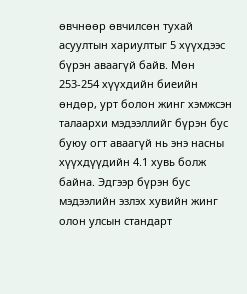өвчнөөр өвчилсөн тухай асуултын хариултыг 5 хүүхдээс бүрэн аваагүй байв. Мөн 253-254 хүүхдийн биеийн өндөр, урт болон жинг хэмжсэн талаархи мэдээллийг бүрэн бус буюу огт аваагүй нь энэ насны хүүхдүүдийн 4.1 хувь болж байна. Эдгээр бүрэн бус мэдээлийн эзлэх хувийн жинг олон улсын стандарт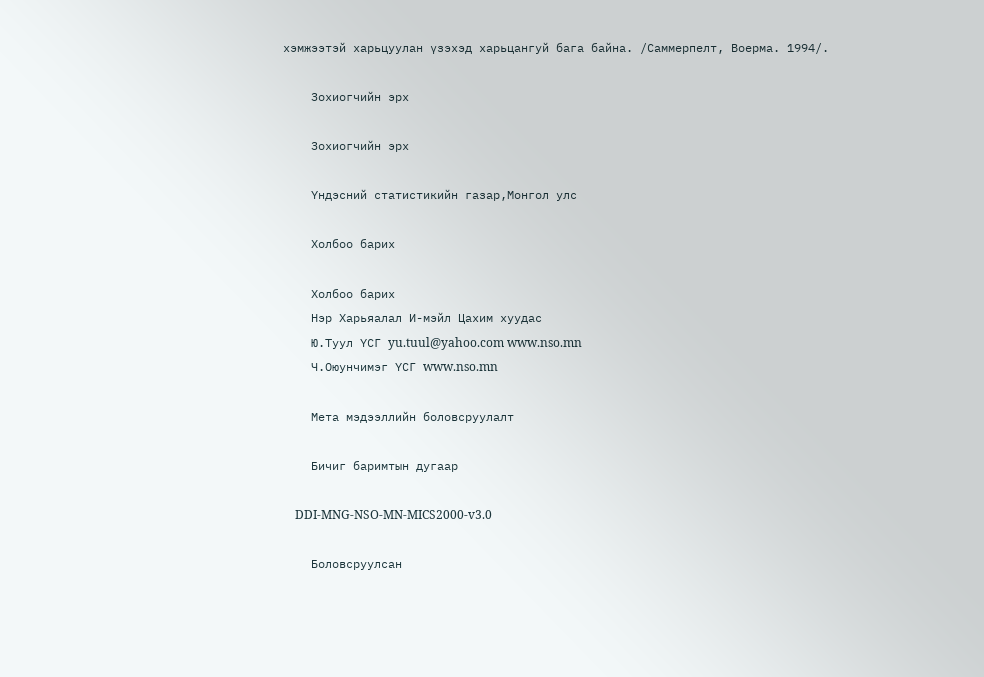хэмжээтэй харьцуулан үзэхэд харьцангуй бага байна. /Саммерпелт, Воерма. 1994/.

    Зохиогчийн эрх

    Зохиогчийн эрх

    Үндэсний статистикийн газар,Монгол улс

    Холбоо барих

    Холбоо барих
    Нэр Харьяалал И-мэйл Цахим хуудас
    Ю.Туул ҮСГ yu.tuul@yahoo.com www.nso.mn
    Ч.Оюунчимэг ҮСГ www.nso.mn

    Мета мэдээллийн боловсруулалт

    Бичиг баримтын дугаар

    DDI-MNG-NSO-MN-MICS2000-v3.0

    Боловсруулсан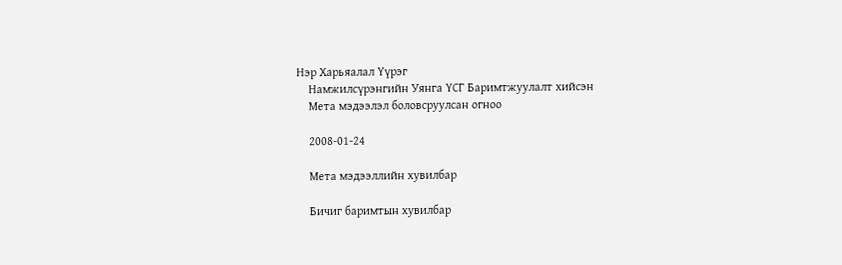Нэр Харьяалал Үүрэг
    Намжилсүрэнгийн Уянга ҮСГ Баримтжуулалт хийсэн
    Мета мэдээлэл боловсруулсан огноо

    2008-01-24

    Мета мэдээллийн хувилбар

    Бичиг баримтын хувилбар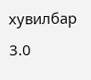хувилбар 3.0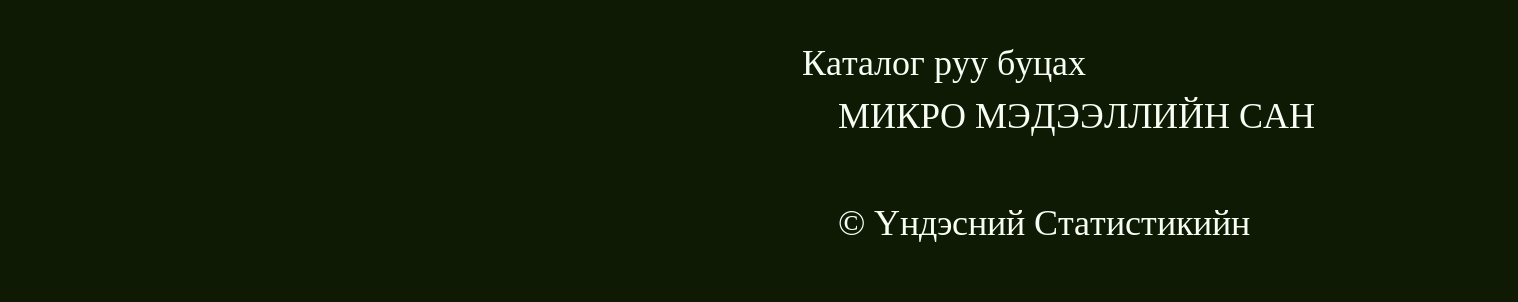Каталог руу буцах
    МИКРО МЭДЭЭЛЛИЙН САН

    © Үндэсний Статистикийн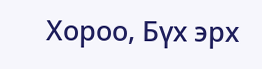Хороо, Бүх эрх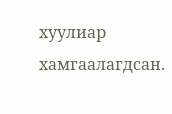хуулиар хамгаалагдсан.